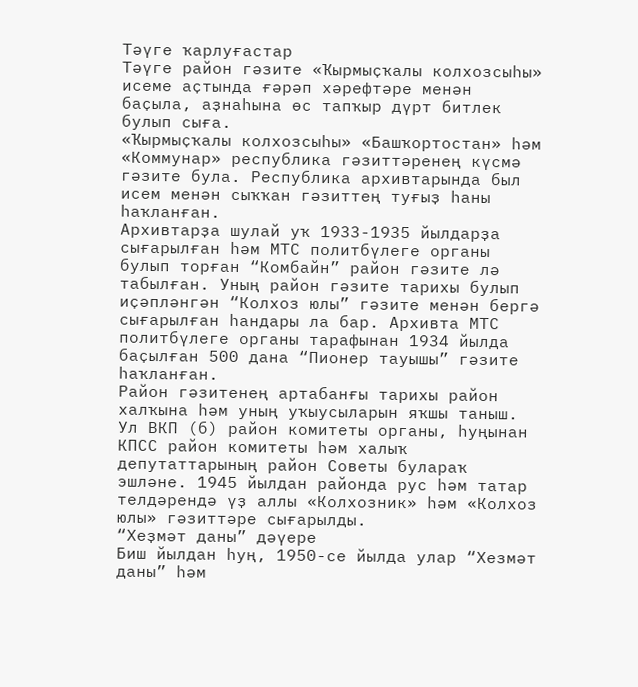Тәүге ҡарлуғастар
Тәүге район гәзите «Ҡырмыҫҡалы колхозсыhы» исеме аҫтында ғәрәп хәрефтәре менән баҫыла, аҙнаһына өс тапҡыр дүрт битлек булып сыға.
«Ҡырмыҫҡалы колхозсыhы» «Башҡортостан» һәм «Коммунар» республика гәзиттәренең күсмә гәзите була. Республика архивтарында был исем менән сыҡҡан гәзиттең туғыҙ һаны һаҡланған.
Архивтарҙа шулай уҡ 1933-1935 йылдарҙа сығарылған һәм МТС политбүлеге органы булып торған “Комбайн” район гәзите лә табылған. Уның район гәзите тарихы булып иҫәпләнгән “Колхоз юлы” гәзите менән бергә сығарылған һандары ла бар. Архивта МТС политбүлеге органы тарафынан 1934 йылда баҫылған 500 дана “Пионер тауышы” гәзите һаҡланған.
Район гәзитенең артабанғы тарихы район халҡына һәм уның уҡыусыларын яҡшы таныш. Ул ВКП (б) район комитеты органы, һуңынан КПСС район комитеты һәм халыҡ депутаттарының район Советы булараҡ эшләне. 1945 йылдан районда рус һәм татар телдәрендә үҙ аллы «Колхозник» һәм «Колхоз юлы» гәзиттәре сығарылды.
“Хеҙмәт даны” дәүере
Биш йылдан һуң, 1950-се йылда улар “Хезмәт даны” һәм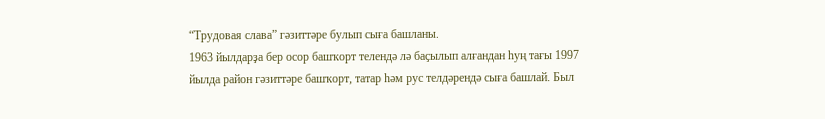“Трудовая слава” гәзиттәре булып сыға башланы.
1963 йылдарҙа бер осор башҡорт телендә лә баҫылып алғандан һуң тағы 1997 йылда район гәзиттәре башҡорт, татар һәм рус телдәрендә сыға башлай. Был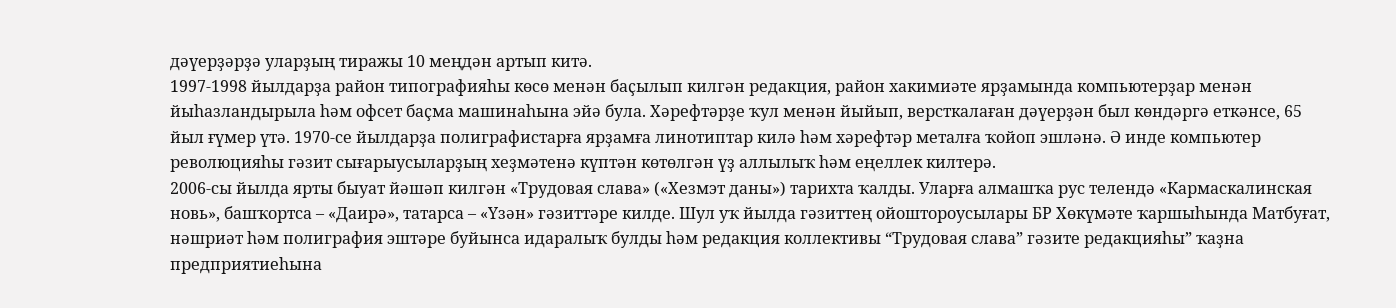дәүерҙәрҙә уларҙың тиражы 10 меңдән артып китә.
1997-1998 йылдарҙа район типографияһы көсө менән баҫылып килгән редакция, район хакимиәте ярҙамында компьютерҙар менән йыһазландырыла һәм офсет баҫма машинаһына эйә була. Хәрефтәрҙе ҡул менән йыйып, версткалаған дәүерҙән был көндәргә еткәнсе, 65 йыл ғүмер үтә. 1970-се йылдарҙа полиграфистарға ярҙамға линотиптар килә һәм хәрефтәр металға ҡойоп эшләнә. Ә инде компьютер революцияһы гәзит сығарыусыларҙың хеҙмәтенә күптән көтөлгән үҙ аллылыҡ һәм еңеллек килтерә.
2006-сы йылда ярты быуат йәшәп килгән «Трудовая слава» («Хезмэт даны») тарихта ҡалды. Уларға алмашҡа рус телендә «Кармаскалинская новь», башҡортса – «Даирә», татарса – «Үзән» гәзиттәре килде. Шул уҡ йылда гәзиттең ойоштороусылары БР Хөкүмәте ҡаршыһында Матбуғат, нәшриәт һәм полиграфия эштәре буйынса идаралыҡ булды һәм редакция коллективы “Трудовая слава” гәзите редакцияһы” ҡаҙна предприятиеһына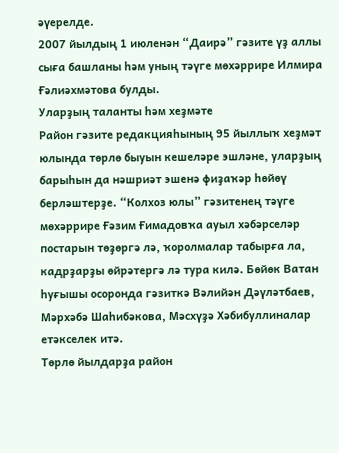әүерелде.
2007 йылдың 1 июленән “Даирә” гәзите үҙ аллы сыға башланы һәм уның тәүге мөхәррире Илмира Ғәлиәхмәтова булды.
Уларҙың таланты һәм хеҙмәте
Район гәзите редакцияһының 95 йыллыҡ хеҙмәт юлында төрлө быуын кешеләре эшләне, уларҙың барыһын да нәшриәт эшенә фиҙаҡәр һөйөү берләштерҙе. “Колхоз юлы” гәзитенең тәүге мөхәррире Ғәзим Ғимадовҡа ауыл хәбәрселәр постарын төҙөргә лә, ҡоролмалар табырға ла, кадрҙарҙы өйрәтергә лә тура килә. Бөйөк Ватан һуғышы осоронда гәзиткә Вәлийән Дәүләтбаев, Мәрхәбә Шаһибәкова, Мәсхүҙә Хәбибуллиналар етәкселек итә.
Төрлө йылдарҙа район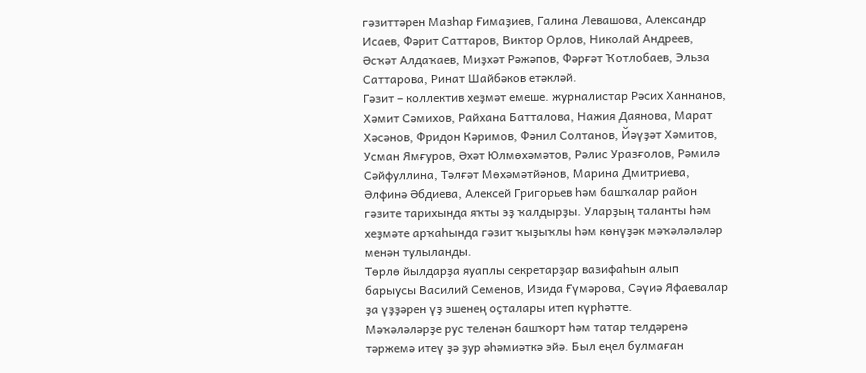гәзиттәрен Мазһар Ғимаҙиев, Галина Левашова, Александр Исаев, Фәрит Саттаров, Виктор Орлов, Николай Андреев, Әсҡәт Алдаҡаев, Миҙхәт Рәжәпов, Фәрғәт Ҡотлобаев, Эльза Саттарова, Ринат Шайбәков етәкләй.
Гәзит – коллектив хеҙмәт емеше. журналистар Рәсих Ханнанов, Хәмит Сәмихов, Райхана Батталова, Нажия Даянова, Марат Хәсәнов, Фридон Кәримов, Фәнил Солтанов, Йәүҙәт Хәмитов, Усман Ямғуров, Әхәт Юлмөхәмәтов, Рәлис Уразғолов, Рәмилә Сәйфуллина, Тәлғәт Мөхәмәтйәнов, Марина Дмитриева, Әлфинә Әбдиева, Алексей Григорьев һәм башҡалар район гәзите тарихында яҡты эҙ ҡалдырҙы. Уларҙың таланты һәм хеҙмәте арҡаһында гәзит ҡыҙыҡлы һәм көнүҙәк мәҡәләләләр менән тулыланды.
Төрлө йылдарҙа яуаплы секретарҙар вазифаһын алып барыусы Василий Семенов, Изида Ғүмәрова, Сәүиә Яфаевалар ҙа үҙҙәрен үҙ эшенең оҫталары итеп күрһәтте.
Мәҡәләләрҙе рус теленән башҡорт һәм татар телдәренә тәржемә итеү ҙә ҙур әһәмиәткә эйә. Был еңел булмаған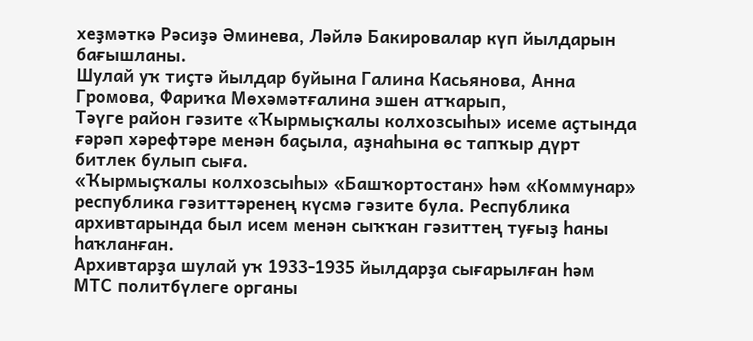хеҙмәткә Рәсиҙә Әминева, Ләйлә Бакировалар күп йылдарын бағышланы.
Шулай уҡ тиҫтә йылдар буйына Галина Касьянова, Анна Громова, Фариҡа Мөхәмәтғалина эшен атҡарып,
Тәүге район гәзите «Ҡырмыҫҡалы колхозсыhы» исеме аҫтында ғәрәп хәрефтәре менән баҫыла, аҙнаһына өс тапҡыр дүрт битлек булып сыға.
«Ҡырмыҫҡалы колхозсыhы» «Башҡортостан» һәм «Коммунар» республика гәзиттәренең күсмә гәзите була. Республика архивтарында был исем менән сыҡҡан гәзиттең туғыҙ һаны һаҡланған.
Архивтарҙа шулай уҡ 1933-1935 йылдарҙа сығарылған һәм МТС политбүлеге органы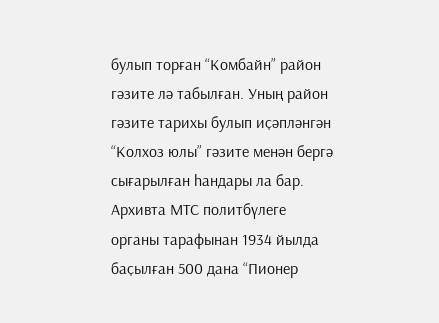булып торған “Комбайн” район гәзите лә табылған. Уның район гәзите тарихы булып иҫәпләнгән “Колхоз юлы” гәзите менән бергә сығарылған һандары ла бар. Архивта МТС политбүлеге органы тарафынан 1934 йылда баҫылған 500 дана “Пионер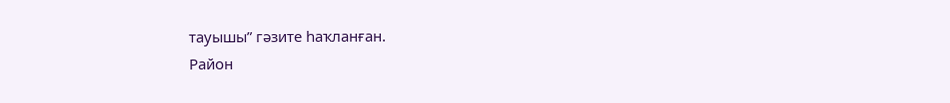тауышы” гәзите һаҡланған.
Район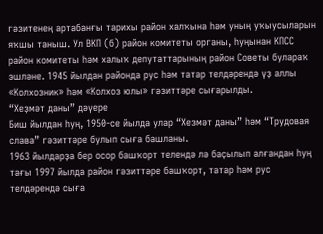гәзитенең артабанғы тарихы район халҡына һәм уның уҡыусыларын яҡшы таныш. Ул ВКП (б) район комитеты органы, һуңынан КПСС район комитеты һәм халыҡ депутаттарының район Советы булараҡ эшләне. 1945 йылдан районда рус һәм татар телдәрендә үҙ аллы «Колхозник» һәм «Колхоз юлы» гәзиттәре сығарылды.
“Хеҙмәт даны” дәүере
Биш йылдан һуң, 1950-се йылда улар “Хезмәт даны” һәм “Трудовая слава” гәзиттәре булып сыға башланы.
1963 йылдарҙа бер осор башҡорт телендә лә баҫылып алғандан һуң тағы 1997 йылда район гәзиттәре башҡорт, татар һәм рус телдәрендә сыға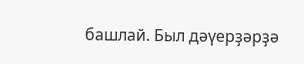башлай. Был дәүерҙәрҙә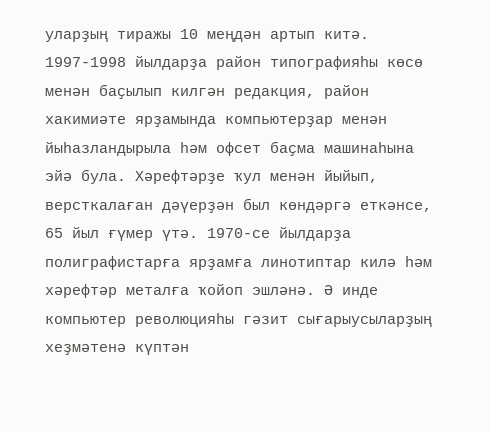уларҙың тиражы 10 меңдән артып китә.
1997-1998 йылдарҙа район типографияһы көсө менән баҫылып килгән редакция, район хакимиәте ярҙамында компьютерҙар менән йыһазландырыла һәм офсет баҫма машинаһына эйә була. Хәрефтәрҙе ҡул менән йыйып, версткалаған дәүерҙән был көндәргә еткәнсе, 65 йыл ғүмер үтә. 1970-се йылдарҙа полиграфистарға ярҙамға линотиптар килә һәм хәрефтәр металға ҡойоп эшләнә. Ә инде компьютер революцияһы гәзит сығарыусыларҙың хеҙмәтенә күптән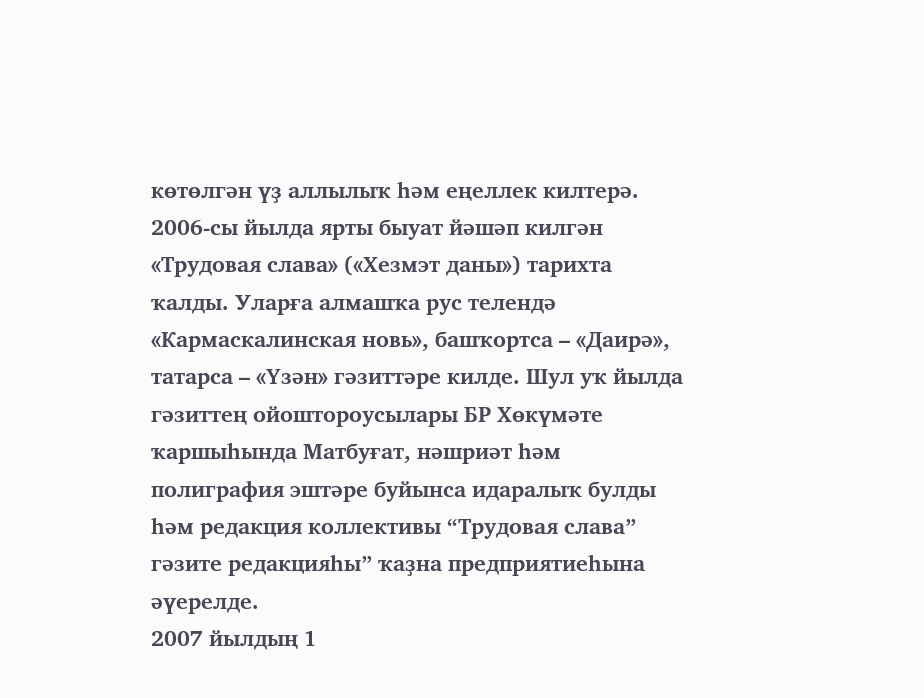көтөлгән үҙ аллылыҡ һәм еңеллек килтерә.
2006-сы йылда ярты быуат йәшәп килгән «Трудовая слава» («Хезмэт даны») тарихта ҡалды. Уларға алмашҡа рус телендә «Кармаскалинская новь», башҡортса – «Даирә», татарса – «Үзән» гәзиттәре килде. Шул уҡ йылда гәзиттең ойоштороусылары БР Хөкүмәте ҡаршыһында Матбуғат, нәшриәт һәм полиграфия эштәре буйынса идаралыҡ булды һәм редакция коллективы “Трудовая слава” гәзите редакцияһы” ҡаҙна предприятиеһына әүерелде.
2007 йылдың 1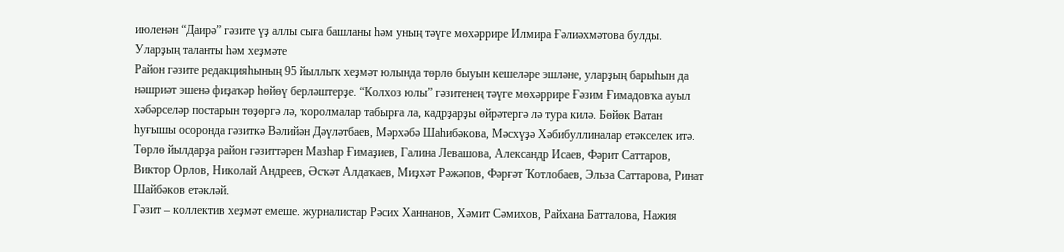июленән “Даирә” гәзите үҙ аллы сыға башланы һәм уның тәүге мөхәррире Илмира Ғәлиәхмәтова булды.
Уларҙың таланты һәм хеҙмәте
Район гәзите редакцияһының 95 йыллыҡ хеҙмәт юлында төрлө быуын кешеләре эшләне, уларҙың барыһын да нәшриәт эшенә фиҙаҡәр һөйөү берләштерҙе. “Колхоз юлы” гәзитенең тәүге мөхәррире Ғәзим Ғимадовҡа ауыл хәбәрселәр постарын төҙөргә лә, ҡоролмалар табырға ла, кадрҙарҙы өйрәтергә лә тура килә. Бөйөк Ватан һуғышы осоронда гәзиткә Вәлийән Дәүләтбаев, Мәрхәбә Шаһибәкова, Мәсхүҙә Хәбибуллиналар етәкселек итә.
Төрлө йылдарҙа район гәзиттәрен Мазһар Ғимаҙиев, Галина Левашова, Александр Исаев, Фәрит Саттаров, Виктор Орлов, Николай Андреев, Әсҡәт Алдаҡаев, Миҙхәт Рәжәпов, Фәрғәт Ҡотлобаев, Эльза Саттарова, Ринат Шайбәков етәкләй.
Гәзит – коллектив хеҙмәт емеше. журналистар Рәсих Ханнанов, Хәмит Сәмихов, Райхана Батталова, Нажия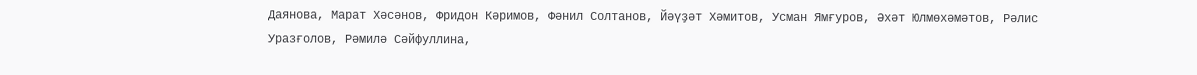Даянова, Марат Хәсәнов, Фридон Кәримов, Фәнил Солтанов, Йәүҙәт Хәмитов, Усман Ямғуров, Әхәт Юлмөхәмәтов, Рәлис Уразғолов, Рәмилә Сәйфуллина,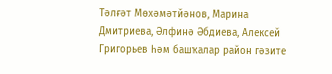Тәлғәт Мөхәмәтйәнов, Марина Дмитриева, Әлфинә Әбдиева, Алексей Григорьев һәм башҡалар район гәзите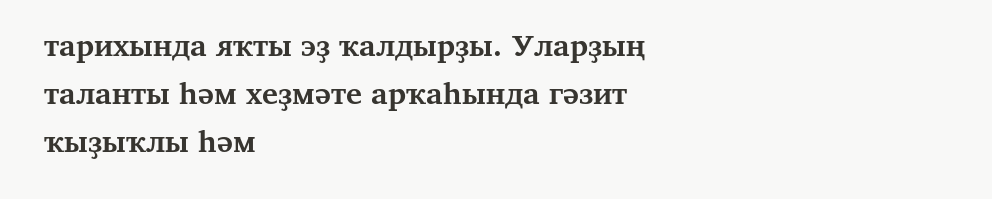тарихында яҡты эҙ ҡалдырҙы. Уларҙың таланты һәм хеҙмәте арҡаһында гәзит ҡыҙыҡлы һәм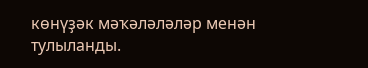көнүҙәк мәҡәләләләр менән тулыланды.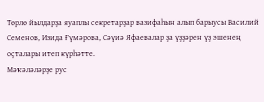Төрлө йылдарҙа яуаплы секретарҙар вазифаһын алып барыусы Василий Семенов, Изида Ғүмәрова, Сәүиә Яфаевалар ҙа үҙҙәрен үҙ эшенең оҫталары итеп күрһәтте.
Мәҡәләләрҙе рус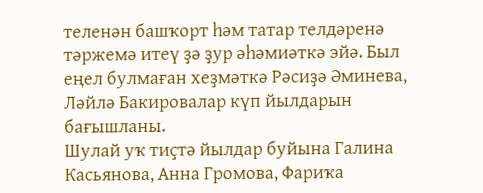теленән башҡорт һәм татар телдәренә тәржемә итеү ҙә ҙур әһәмиәткә эйә. Был еңел булмаған хеҙмәткә Рәсиҙә Әминева, Ләйлә Бакировалар күп йылдарын бағышланы.
Шулай уҡ тиҫтә йылдар буйына Галина Касьянова, Анна Громова, Фариҡа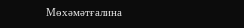Мөхәмәтғалина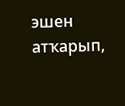эшен атҡарып,